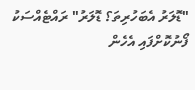"ޑޮލަރު އެބަހުރިތަ؟ ޑޮލަރު" ރައްޓެއްސަކު ފޯނުކޮށްފައި އެހެން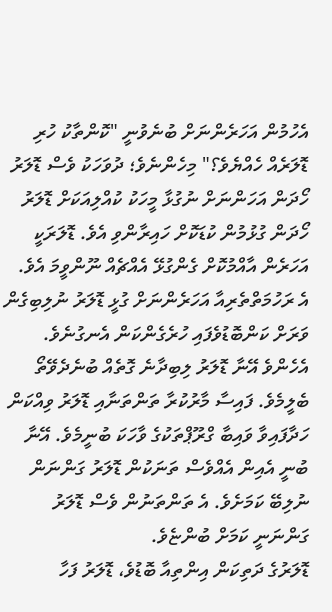އެހުމުން އަހަރެންނަށް ބުނެވުނީ "ކޮންތާކު ހުރި ޑޮލަރެއް ހެއްޔެވެ؟" މިހެންނެވެ؛ ދުވަހަކު ވެސް ޑޮލަރު ހޯދަން އަހަންނަށް ނުގުޅާ މީހަކު ކުއްލިއަކަށް ޑޮލަރު ހޯދަން ގުޅުމުން ކުޑަކޮށް ހައިރާންވި އެވެ. ޑޮލަރަކީ އަހަރެން އާއްމުކޮށް ގެންގުޅޭ އެއްޗެއް ނޫންވީމަ އެވެ.
އެ ރަހުމަތްތެރިއާ އަހަރެންނަށް ގުޅީ ޑޮލަރު ނުލިބިގެން ވަރަށް ކަންބޮޑުވެފައި ހުރެގެންކަން އެނގުނެވެ. އެހެންވެ އޭނާ ޑޮލަރު ލިބިދާނެ ގޮތެއް ބުނެދެވޭތޯ ބެލީމެވެ. ފައިސާ މާރުކުރާ ތަންތަނާއި ޑޮލަރު ވިއްކަން ހަދާފައިވާ ވައިބާ ގްރޫޕްތަކުގެ ވާހަކަ ބުނީމެވެ. އޭނާ ބުނީ އެއިން އެއްވެސް ތަނަކުން ޑޮލަރު ގަންނަން ނުލިބޭ ކަމަށެވެ. އެ ތަންތަނުން ވެސް ޑޮލަރު ގަންނަނީ ކަމަށް ބުންޏެވެ.
ޑޮލަރުގެ ދަތިކަން އިންތިއާ ބޮޑުވެ، ޑޮލަރު ފަހާ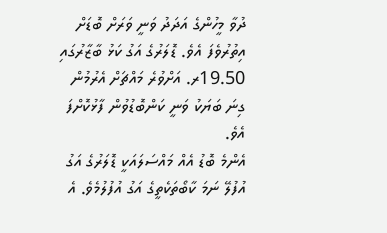ދުވާ މީހުންގެ އަދަދު ވަނީ ވަރަށް ބޮޑަށް އިތުރުވެފަ އެވެ. ޑޮލަރުގެ އަގު ކަޅު ބާޒާރުގައި 19.50ރ. އަށްވުރެ މައްޗަށް އެރުމުން ގިނަ ބަޔަކު ވަނީ ކަންބޮޑުވުން ފާޅުކޮށްފަ އެވެ.
އެންމެ ބޮޑު އެއް މައްސަލައަކީ ޑޮލަރުގެ އަގު އުފުލޭ ނަމަ ކާބޯތަކެތީގެ އަގު އުފުލުމެވެ. އެ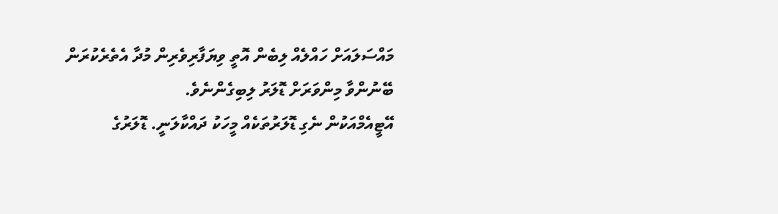މައްސަލައަށް ހައްލެއް ލިބެން އޮތީ ވިޔަފާރިވެރިން މުދާ އެތެރެކުރަން ބޭނުންވާ މިންވަރަށް ޑޮލަރު ލިބިގެންނެވެ.
އޭޓީއެމްއަކުން ނެގި ޑޮލަރުތަކެއް މީހަކު ދައްކާލަނީ. ޑޮލަރުގެ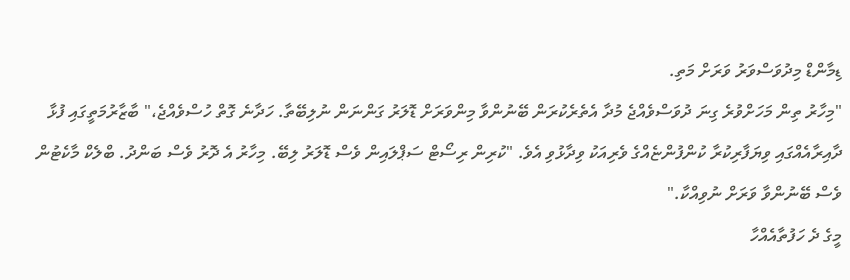ޑިމާންޑް މިދުވަސްވަރު ވަރަށް މަތި.
"މިހާރު ތިން މަހަށްވުރެ ގިނަ ދުވަސްވެއްޖެ މުދާ އެތެރެކުރަން ބޭނުންވާ މިންވަރަށް ޑޮލަރު ގަންނަން ނުލިބޭތާ. ހަދާނެ ގޮތް ހުސްވެއްޖެ،" ބާޒާރުމަތީގައި ފުޅާ ދާއިރާއެއްގައި ވިޔަފާރިކުރާ ކުންފުންޏެއްގެ ވެރިއަކު ވިދާޅުވި އެވެ. "ކުރިން ރިސޯޓް ސަޕްލައިން ވެސް ޑޮލަރު ލިބޭ. މިހާރު އެ ދޮރު ވެސް ބަންދު. ބްލެކް މާކެޓުން ވެސް ބޭނުންވާ ވަރަށް ނުވިއްކާ."
މީގެ ދެ ހަފުތާއެއްހާ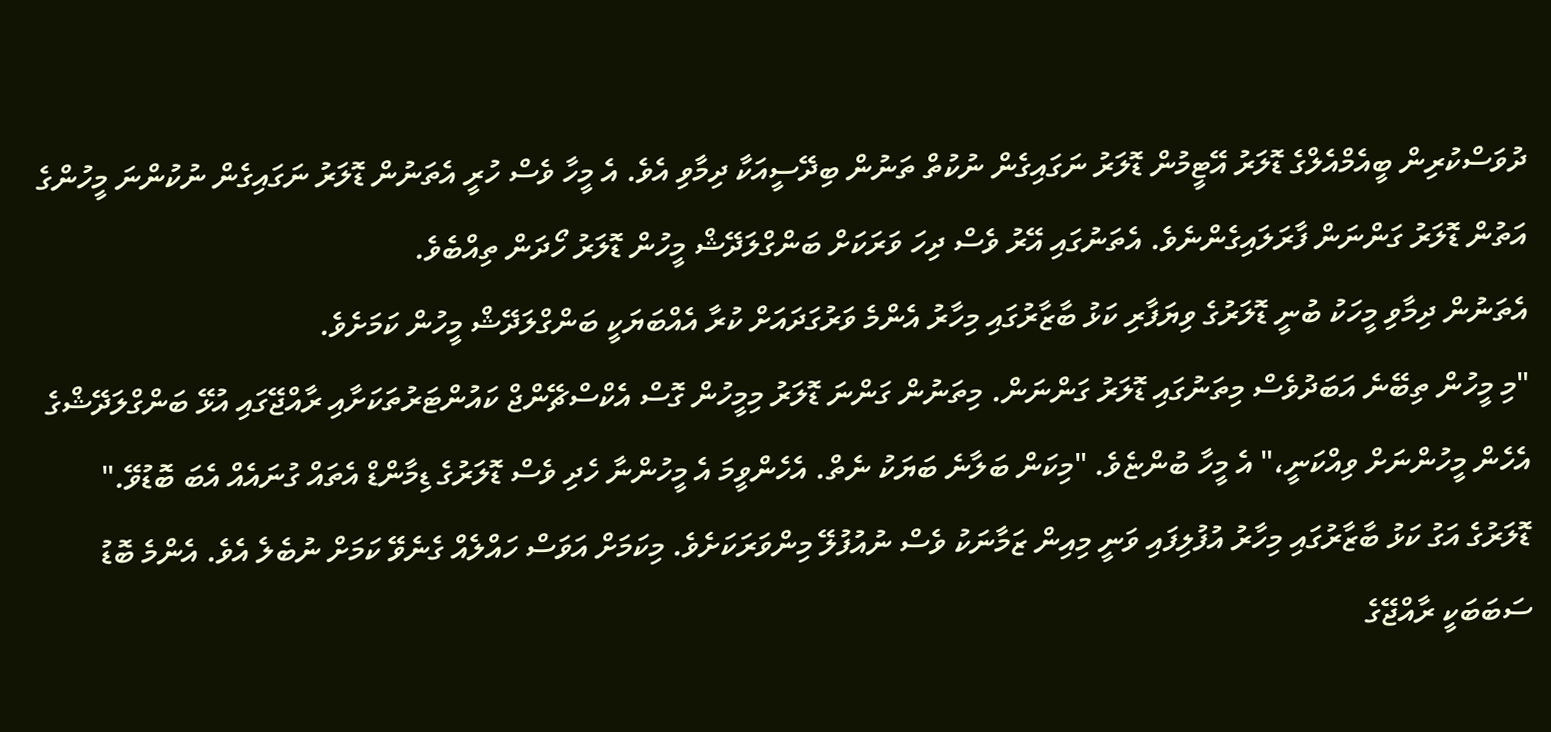ދުވަސްކުރިން ބީއެމްއެލްގެ ޑޮލަރު އޭޓީމުން ޑޮލަރު ނަގައިގެން ނުކުތް ތަނުން ބިދޭސީއަކާ ދިމާވި އެވެ. އެ މީހާ ވެސް ހުރީ އެތަނުން ޑޮލަރު ނަގައިގެން ނުކުންނަ މީހުންގެ އަތުން ޑޮލަރު ގަންނަން ފާރަލައިގެންނެވެ. އެތަނުގައި އޭރު ވެސް ދިހަ ވަރަކަށް ބަންގްލަދޭޝް މީހުން ޑޮލަރު ހޯދަން ތިއްބެވެ.
އެތަނުން ދިމާވި މީހަކު ބުނީ ޑޮލަރުގެ ވިޔަފާރި ކަޅު ބާޒާރުގައި މިހާރު އެންމެ ވަރުގަދައަށް ކުރާ އެއްބަޔަކީ ބަންގްލަދޭޝް މީހުން ކަމަށެވެ.
"މި މީހުން ތިބޭނެ އަބަދުވެސް މިތަނުގައި ޑޮލަރު ގަންނަން. މިތަނުން ގަންނަ ޑޮލަރު މިމީހުން ގޮސް އެކްސްޗޭންޖް ކައުންޓަރުތަކަށާއި ރާއްޖޭގައި އުޅޭ ބަންގްލަދޭޝްގެ އެހެން މީހުންނަށް ވިއްކަނީ،" އެ މީހާ ބުންޏެވެ. "މިކަން ބަލާނެ ބަޔަކު ނެތް. އެހެންވީމަ އެ މީހުންނާ ހެދި ވެސް ޑޮލަރުގެ ޑިމާންޑް އެތައް ގުނައެއް އެބަ ބޮޑުވޭ."
ޑޮލަރުގެ އަގު ކަޅު ބާޒާރުގައި މިހާރު އުފުލިފައި ވަނީ މިއިން ޒަމާނަކު ވެސް ނުއުފުލޭ މިންވަރަކަށެވެ. މިކަމަށް އަވަސް ހައްލެއް ގެނެވޭ ކަމަށް ނުބެލެ އެވެ. އެންމެ ބޮޑު ސަބަބަކީ ރާއްޖޭގެ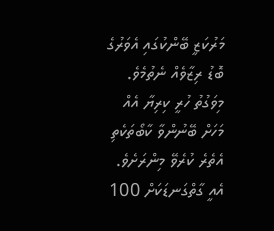މަރުކަޒީ ބޭންކުގައި އެވަރުގެ ބޮޑު ރިޒާވެއް ނެތުމެވެ. މިވަގުތު ހުރީ ކިރިޔާ އެއް މަހަށް ބޭނުންވާ ކާބޯތަކެތި އެތެރެ ކުރެވޭ މިންރަށެވެ. އެއީ ގާތްގަނޑަކަށް 100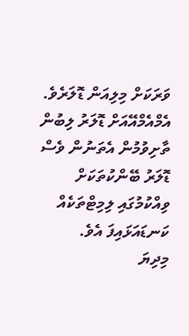ވަރަކަށް މިލިއަން ޑޮލަރެވެ.
އެމްއެމްއޭއަށް ޑޮލަރު ލިބުން ތާށިވުމުން އެތަނުން ވެސް ޑޮލަރު ބޭންކުތަކަށް ވިއްކުމުގައި ލިމިޓްތަކެއް ކަނޑައަޅައިފަ އެވެ.
މިދިޔަ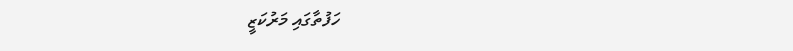ހަފުތާގައި މަރުކަޒީ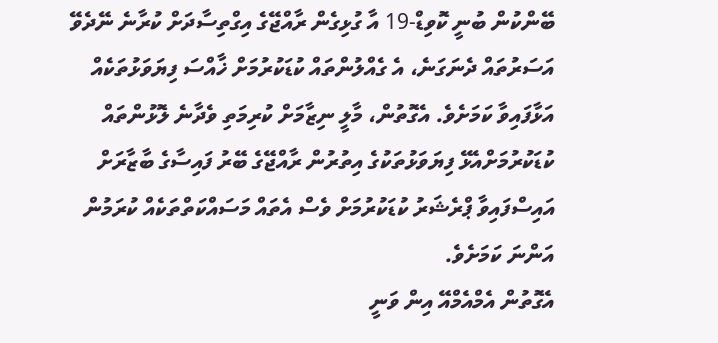ބޭންކުން ބުނީ ކޮވިޑް-19 އާ ގުޅިގެން ރާއްޖޭގެ އިގްތިސާދަށް ކުރާނެ ނޭދެވޭ އަސަރުތައް ދެނަގަނެ، އެ ގެއްލުންތައް ކުޑަކުރުމަށް ޚާއްސަ ފިޔަވަޅުތަކެއް އަޅާފައިވާ ކަމަށެވެ. އެގޮތުން، މާލީ ނިޒާމަށް ކުރިމަތި ވެދާނެ ލޮޅުންތައް ކުޑަކުރުމަށްއެޅޭ ފިޔަވަޅުތަކުގެ އިތުރުން ރާއްޖޭގެ ބޭރު ފައިސާގެ ބާޒާރަށް އައިސްފައިވާ ޕްރެޝަރު ކުޑަކުރުމަށް ވެސް އެތައް މަސައްކަތްތަކެއް ކުރަމުން އަންނަ ކަމަށެވެ.
އެގޮތުން އެމްއެމްއޭ އިން ވަނީ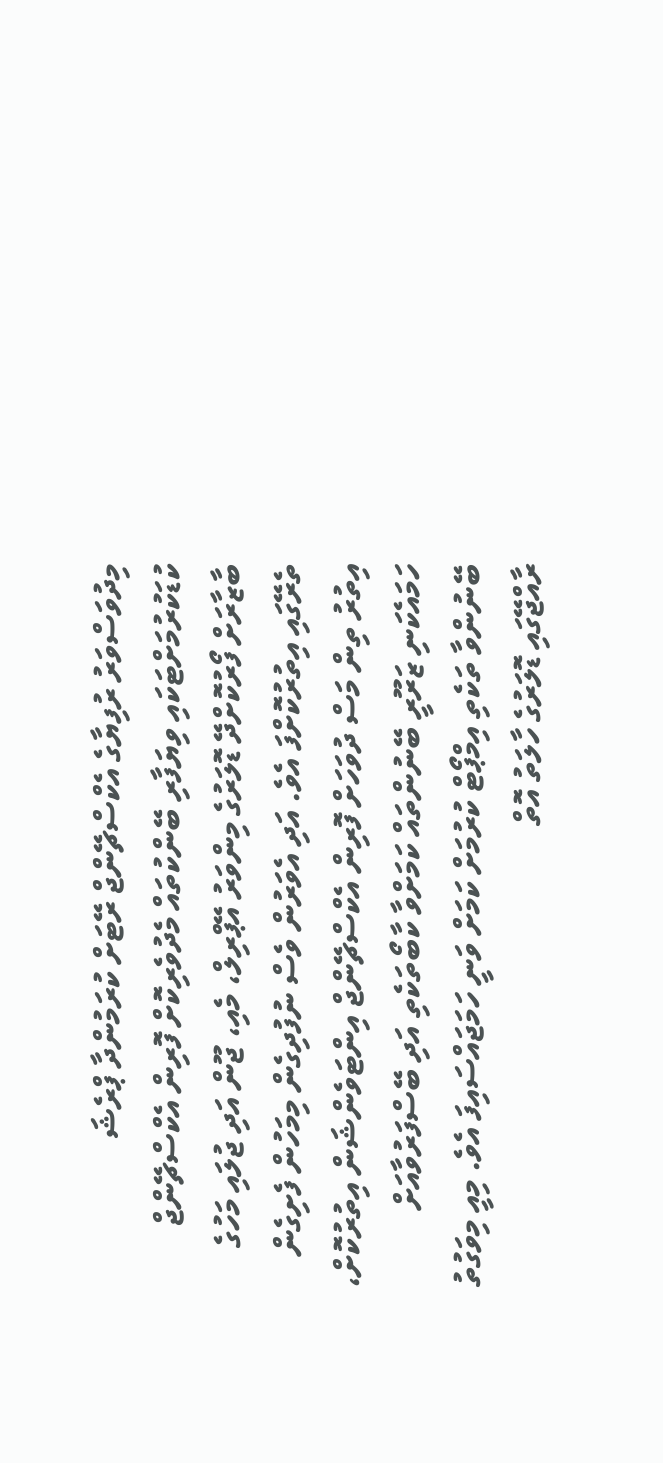މިދުވަސްވަރު ރުފިޔާގެ އެކްސްޗޭންޖް ރޭޓަށް ކުރަމުންދާ ޕްރެޝަ ކުޑަކުރުމަށްޓަކައި ވިޔަފާރި ބޭންކުތައް މެދުވެރިކޮށް ފޮރިން އެކްސްޗޭންޖް ބާޒާރަށް ފޯރުކޮށްދޭ ޑޮލަރުގެ މިންވަރު އޭޕްރިލް، މެއި، ޖޫން އަދި ޖުލައި މަހުގެ ތެރޭގައި އިތުރުކޮށްފަ އެވެ. އަދި އެވަރުން ވެސް ނުފުދިގެން މިމަހުން ފެށިގެން އިތުރު ތިން މަސް ދުވަހަށް ފޮރިން އެކްސްޗޭންޖް އިންޓަވެންޝަން އިތުރުކޮށް، ހަމައެކަނި ޒަރޫރީ ބޭނުންތައް ކަމަށްވާ ކާބޯތަކެތި އަދި ބޭސްފަރުވާއަށް ބޭނުންވާ ތަކެތި އިމްޕޯޓް ކުރުމަށް ކަމަށް ވަނީ ހަމަޖައްސައިފަ އެވެ. މިއީ މިވަގުތު ރާއްޖޭގައި ޑޮލަރުގެ ހާލަތު އޮތް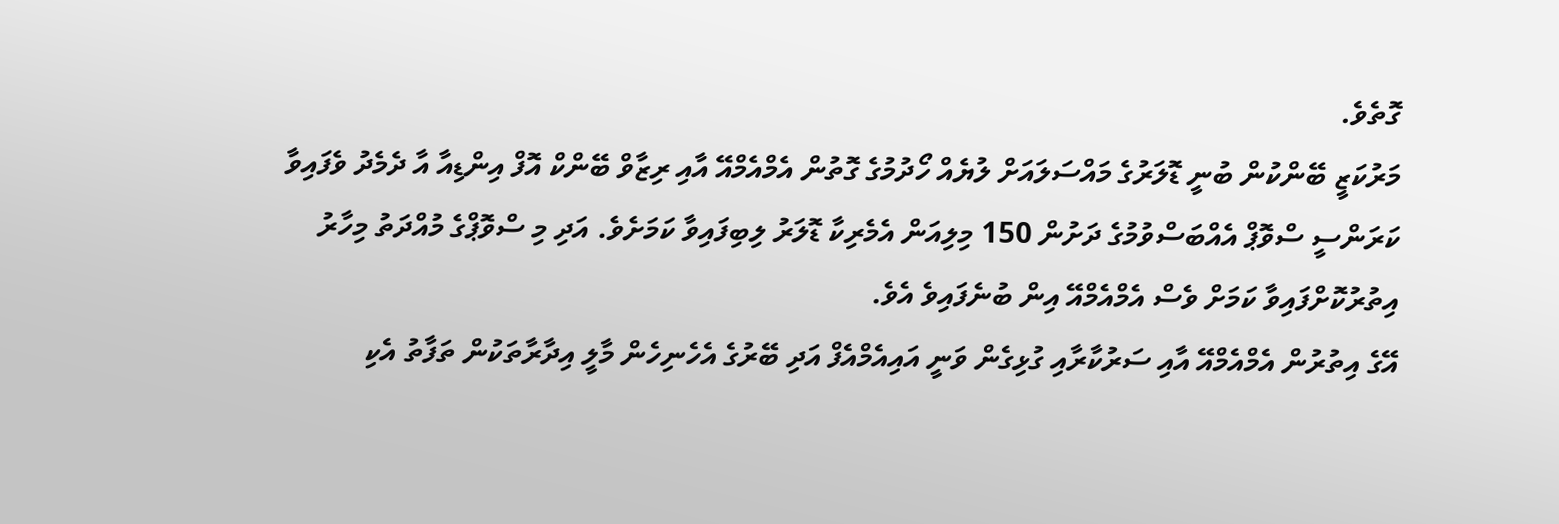ގޮތެވެ.
މަރުކަޒީ ބޭންކުން ބުނީ ޑޮލަރުގެ މައްސަލައަށް ލުޔެއް ހޯދުމުގެ ގޮތުން އެމްއެމްއޭ އާއި ރިޒާވް ބޭންކް އޮފް އިންޑިއާ އާ ދެމެދު ވެފައިވާ ކަރަންސީ ސްވޮޕް އެއްބަސްވުމުގެ ދަށުން 150 މިލިއަން އެމެރިކާ ޑޮލަރު ލިބިފައިވާ ކަމަށެވެ. އަދި މި ސްވޮޕްގެ މުއްދަތު މިހާރު އިތުރުކޮށްފައިވާ ކަމަށް ވެސް އެމްއެމްއޭ އިން ބުނެފައިވެ އެވެ.
އޭގެ އިތުރުން އެމްއެމްއޭ އާއި ސަރުކާރާއި ގުޅިގެން ވަނީ އައިއެމްއެފް އަދި ބޭރުގެ އެހެނިހެން މާލީ އިދާރާތަކުން ތަފާތު އެކި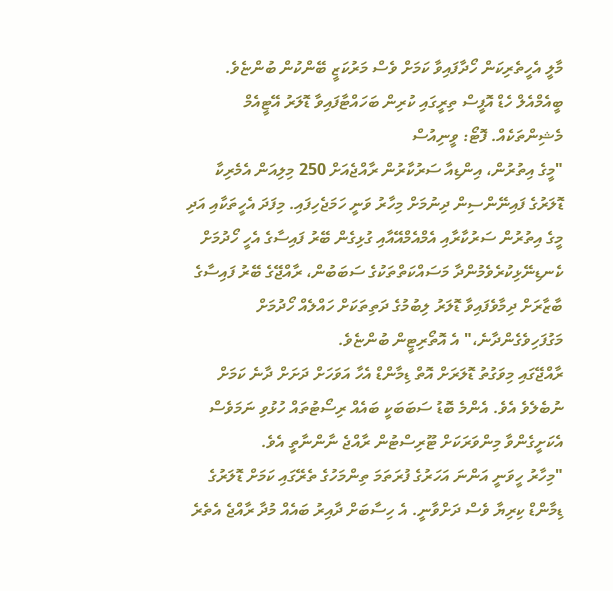މާލީ އެހީތެރިކަން ހޯދާފައިވާ ކަމަށް ވެސް މަރުކަޒީ ބޭންކުން ބުންޏެވެ.
ބީއެމްއެލް ހެޑް އޮފީސް ތިރީގައި ކުރިން ބަހައްޓާފައިވާ ޑޮލަރު އޭޓީއެމް މެޝިންތަކެއް. ފޮޓޯ: ވީނިއުސް
"މީގެ އިތުރުން، އިންޑިއާ ސަރުކާރުން ރާއްޖެއަށް 250 މިލިއަން އެމެރިކާ ޑޮލަރުގެ ފައިނޭންސިން ދިނުމަށް މިހާރު ވަނީ ހަމަޖެހިފައި. މިފަދަ އެހީތަކާއި އަދި މީގެ އިތުރުން ސަރުކާރާއި އެމްއެމްއޭއާއި ގުޅިގެން ބޭރު ފައިސާގެ އެހީ ހޯދުމަށް ކެނޑިނޭޅިކުރެވެމުންދާ މަސައްކަތްތަކުގެ ސަބަބުން، ރާއްޖޭގެ ބޭރު ފައިސާގެ ބާޒާރަށް ދިމާވެފައިވާ ޑޮލަރު ލިބުމުގެ ދަތިތަކަށް ހައްލެއް ހޯދުމަށް މަގުފަހިވެގެންދާނެ،" އެ އޮތޯރިޓީން ބުންޏެވެ.
ރާއްޖޭގައި މިވަގުތު ޑޮލަރަށް އޮތް ޑިމާންޑް އެހާ އަވަހަށް ދަށަށް ދާނެ ކަމަށް ނުބެލެވެ އެވެ. އެންމެ ބޮޑު ސަބަބަކީ ބައެއް ރިސޯޓުތައް ހުޅުވި ނަމަވެސް އެކަށީގެންވާ މިންވަރަކަށް ޓޫރިސްޓުން ރާއްޖެ ނާންނާތީ އެވެ.
"މިހާރު ހީވަނީ އަންނަ އަހަރުގެ ފުރަތަމަ ތިންމަހުގެ ތެރޭގައި ކަމަށް ޑޮލަރުގެ ޑިމާންޑް ކިރިޔާ ވެސް ދަށްވާނީ. އެ ހިސާބަށް ދާއިރު ބައެއް މުދާ ރާއްޖެ އެތެރެ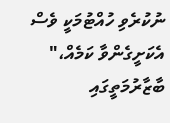ނުކުރެވި ހުއްޓުމަކީ ވެސް އެކަށީގެންވާ ކަމެއް،" ބާޒާރުމަތީގައި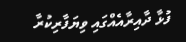ފުޅާ ދާއިރާއެއްގައި ވިޔަފާރިކުރާ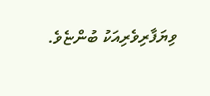ވިޔަފާރިވެރިއަކު ބުންޏެވެ.